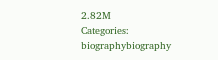2.82M
Categories: biographybiography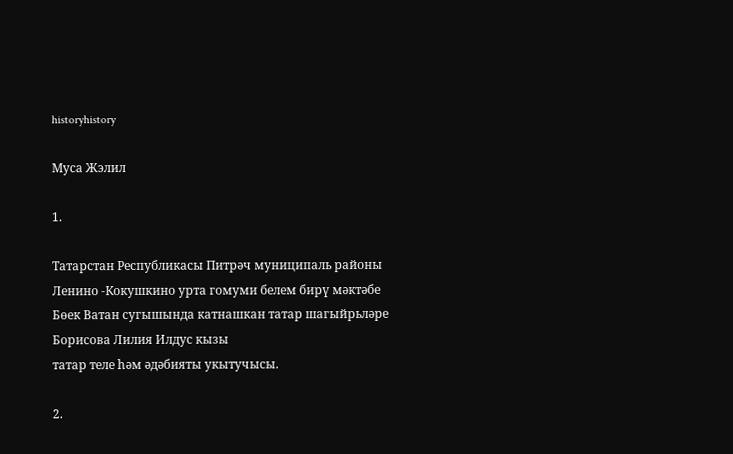historyhistory

Муса Жэлил

1.

Татарстан Республикасы Питрәч муниципаль районы
Ленино -Кокушкино урта гомуми белем бирү мәктәбе
Бөек Ватан сугышында катнашкан татар шагыйрьләре
Борисова Лилия Илдус кызы
татар теле һәм әдәбияты укытучысы.

2.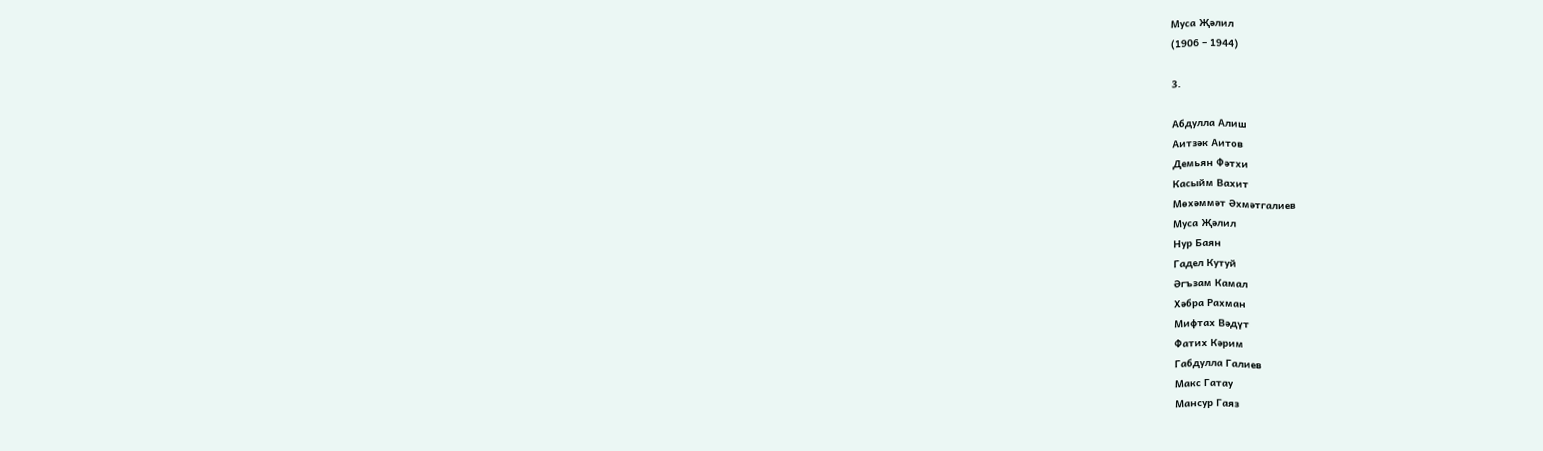Муса Җәлил
(1906 – 1944)

3.

Абдулла Алиш
Аитзәк Аитов
Демьян Фәтхи
Касыйм Вахит
Мөхәммәт Әхмәтгалиев
Муса Җәлил
Нур Баян
Гадел Кутуй
Әгъзам Камал
Хәбра Рахман
Мифтах Вәдүт
Фатих Кәрим
Габдулла Галиев
Макс Гатау
Мансур Гаяз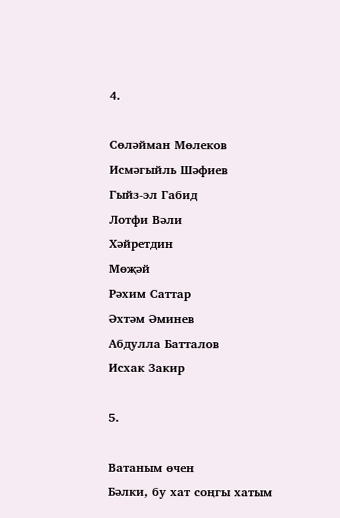4.

Сөләйман Мөлеков
Исмәгыйль Шәфиев
Гыйз-эл Габид
Лотфи Вәли
Хәйретдин
Мөҗәй
Рәхим Саттар
Әхтәм Әминев
Абдулла Батталов
Исхак Закир

5.

Ватаным өчен
Бәлки, бу хат соңгы хатым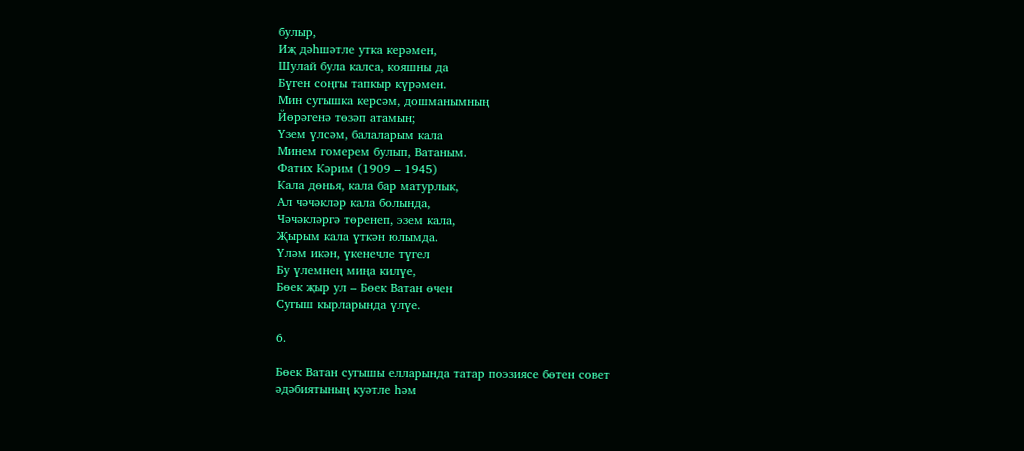булыр,
Иҗ дәһшәтле утка керәмен,
Шулай була калса, кояшны да
Бүген соңгы тапкыр күрәмен.
Мин сугышка керсәм, дошманымның
Йөрәгенә төзәп атамын;
Үзем үлсәм, балаларым кала
Минем гомерем булып, Ватаным.
Фатих Кәрим (1909 – 1945)
Кала дөнья, кала бар матурлык,
Ал чәчәкләр кала болында,
Чәчәкләргә төренеп, эзем кала,
Җырым кала үткән юлымда.
Үләм икән, үкенечле түгел
Бу үлемнең миңа килүе,
Бөек җыр ул – Бөек Ватан өчен
Сугыш кырларында үлүе.

6.

Бөек Ватан сугышы елларында татар поэзиясе бөтен совет
әдәбиятының куәтле һәм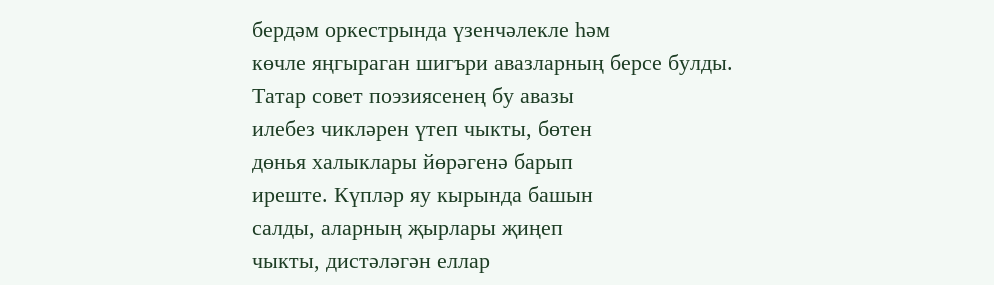бердәм оркестрында үзенчәлекле һәм
көчле яңгыраган шигъри авазларның берсе булды.
Татар совет поэзиясенең бу авазы
илебез чикләрен үтеп чыкты, бөтен
дөнья халыклары йөрәгенә барып
иреште. Күпләр яу кырында башын
салды, аларның җырлары җиңеп
чыкты, дистәләгән еллар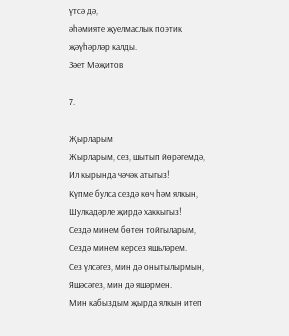үтсә дә,
әһәмияте җуелмаслык поэтик
җәүһәрләр калды.
Зәет Мәҗитов

7.

Җырларым
Жырларым, сез, шытып йөрәгемдә,
Ил кырында чәчәк атыгыз!
Күпме булса сездә көч һәм ялкын,
Шулкадәрле җирдә хаккыгыз!
Сездә минем бөтен тойгыларым,
Сездә минем керсез яшьләрем.
Сез үлсәгез, мин дә онытылырмын,
Яшәсәгез, мин дә яшәрмен.
Мин кабыздым җырда ялкын итеп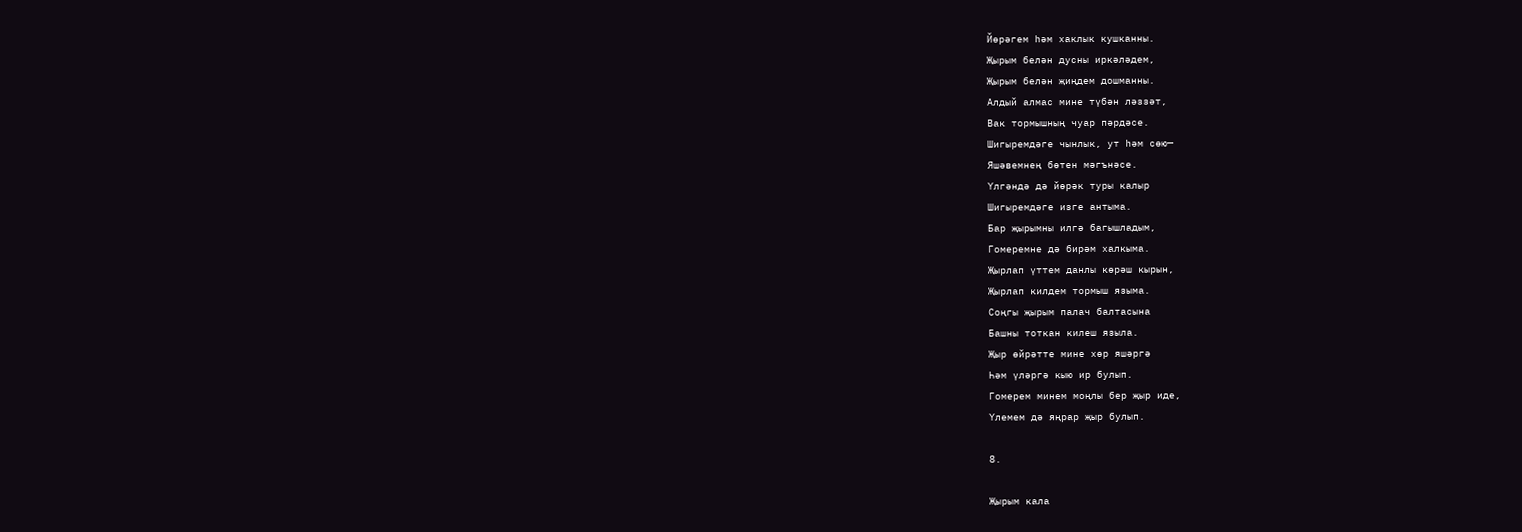Йөрәгем һәм хаклык кушканны.
Җырым белән дусны иркәләдем,
Җырым белән җиңдем дошманны.
Алдый алмас мине түбән ләззәт,
Вак тормышның чуар пәрдәсе.
Шигыремдәге чынлык, ут һәм сөю—
Яшәвемнең бөтен мәгънәсе.
Үлгәндә дә йөрәк туры калыр
Шигыремдәге изге антыма.
Бар җырымны илгә багышладым,
Гомеремне дә бирәм халкыма.
Җырлап үттем данлы көрәш кырын,
Җырлап килдем тормыш языма.
Соңгы җырым палач балтасына
Башны тоткан килеш языла.
Җыр өйрәтте мине хөр яшәргә
Һәм үләргә кыю ир булып.
Гомерем минем моңлы бер җыр иде,
Үлемем дә яңрар җыр булып.

8.

Җырым кала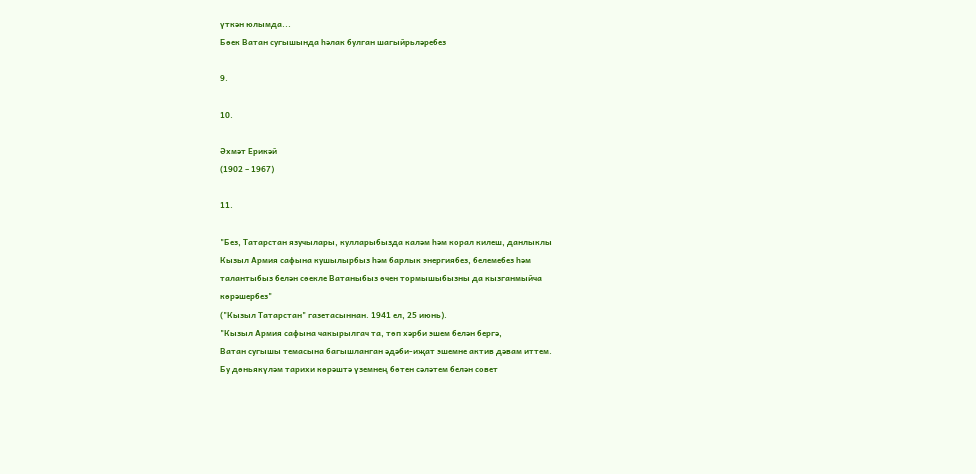үткән юлымда...
Бөек Ватан сугышында һәлак булган шагыйрьләребез

9.

10.

Әхмәт Ерикәй
(1902 – 1967)

11.

"Без, Татарстан язучылары, кулларыбызда каләм hәм корал килеш, данлыклы
Кызыл Армия сафына кушылырбыз hәм барлык энергиябез, белемебез hәм
талантыбыз белән сөекле Ватаныбыз өчен тормышыбызны да кызганмыйча
көрәшербез"
("Кызыл Татарстан" газетасыннан. 1941 ел, 25 июнь).
"Кызыл Армия сафына чакырылгач та, төп хәрби эшем белән бергә,
Ватан сугышы темасына багышланган әдәби-иҗат эшемне актив дәвам иттем.
Бу дөньякүләм тарихи көрәштә үземнең бөтен сәләтем белән совет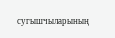сугышчыларының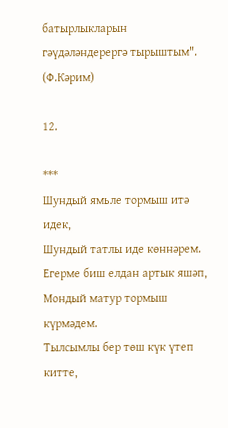батырлыкларын гәүдәләндерергә тырыштым". (Ф.Кәрим)

12.

***
Шундый ямьле тормыш итә идек,
Шундый татлы иде көннәрем.
Егерме биш елдан артык яшәп,
Мондый матур тормыш күрмәдем.
Тылсымлы бер төш күк үтеп китте,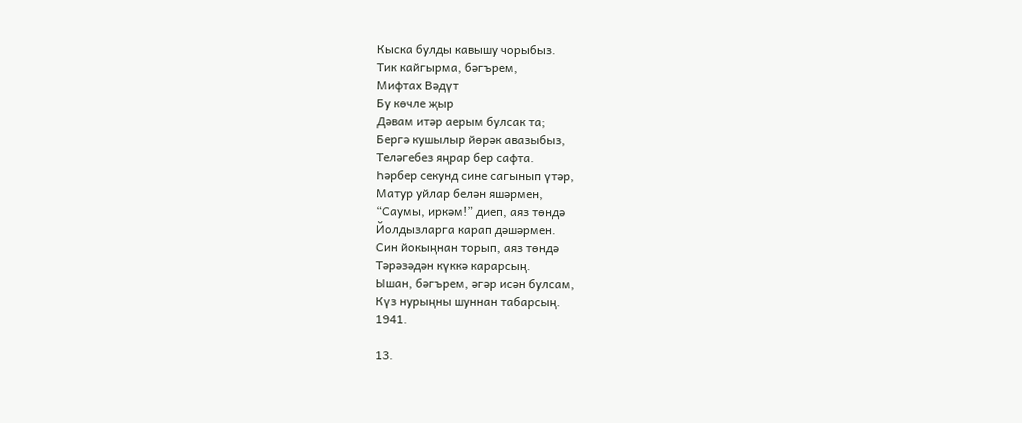Кыска булды кавышу чорыбыз.
Тик кайгырма, бәгърем,
Мифтах Вәдүт
Бу көчле җыр
Дәвам итәр аерым булсак та;
Бергә кушылыр йөрәк авазыбыз,
Теләгебез яңрар бер сафта.
Һәрбер секунд сине сагынып үтәр,
Матур уйлар белән яшәрмен,
“Саумы, иркәм!” диеп, аяз төндә
Йолдызларга карап дәшәрмен.
Син йокыңнан торып, аяз төндә
Тәрәзәдән күккә карарсың.
Ышан, бәгърем, әгәр исән булсам,
Күз нурыңны шуннан табарсың.
1941.

13.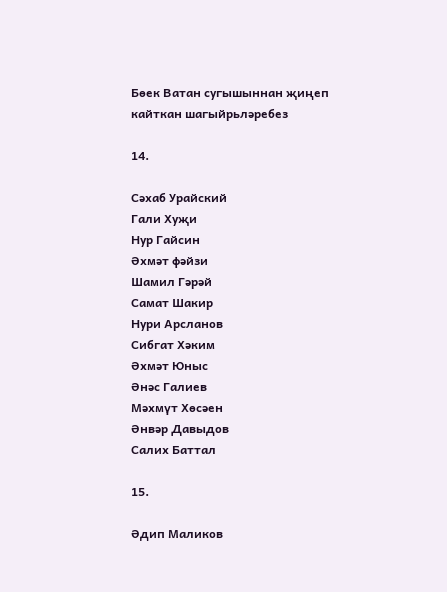Бөек Ватан сугышыннан җиңеп
кайткан шагыйрьләребез

14.

Сәхаб Урайский
Гали Хуҗи
Нур Гайсин
Әхмәт фәйзи
Шамил Гәрәй
Самат Шакир
Нури Арсланов
Сибгат Хәким
Әхмәт Юныс
Әнәс Галиев
Мәхмүт Хөсәен
Әнвәр Давыдов
Салих Баттал

15.

Әдип Маликов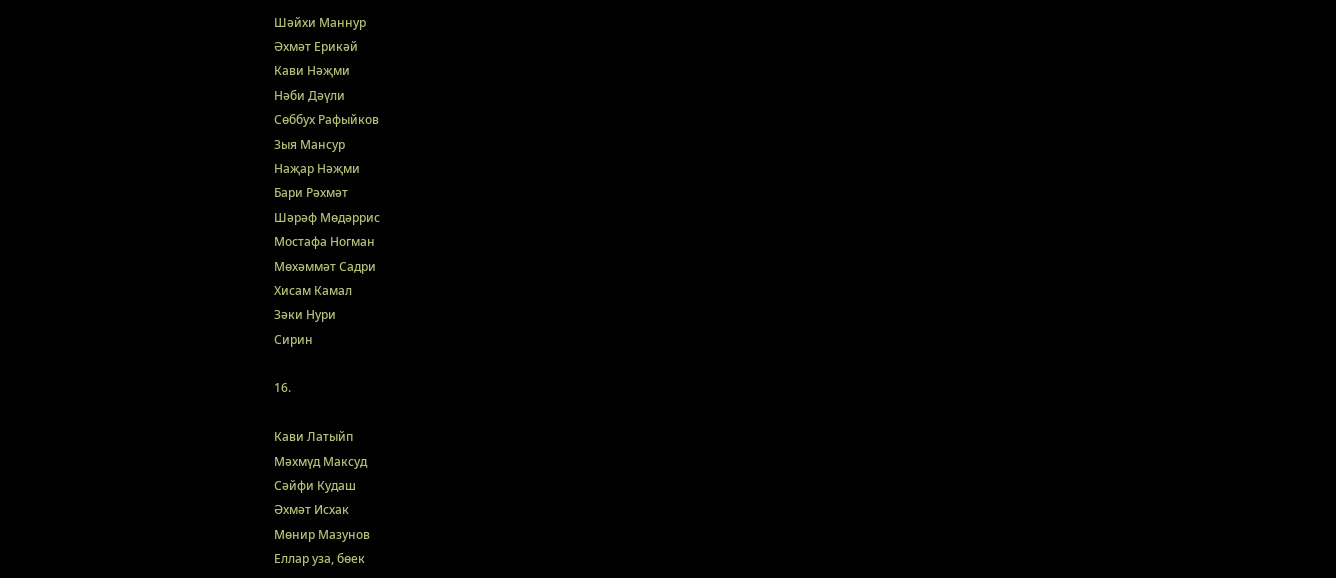Шәйхи Маннур
Әхмәт Ерикәй
Кави Нәҗми
Нәби Дәүли
Сөббух Рафыйков
Зыя Мансур
Наҗар Нәҗми
Бари Рәхмәт
Шәрәф Мөдәррис
Мостафа Ногман
Мөхәммәт Садри
Хисам Камал
Зәки Нури
Сирин

16.

Кави Латыйп
Мәхмүд Максуд
Сәйфи Кудаш
Әхмәт Исхак
Мөнир Мазунов
Еллар уза, бөек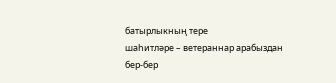батырлыкның тере
шаһитләре – ветераннар арабыздан
бер-бер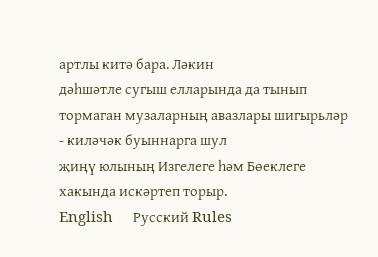артлы китә бара. Ләкин
дәһшәтле сугыш елларында да тынып
тормаган музаларның авазлары шигырьләр - киләчәк буыннарга шул
җиңү юлының Изгелеге һәм Бөеклеге
хакында искәртеп торыр.
English     Русский Rules